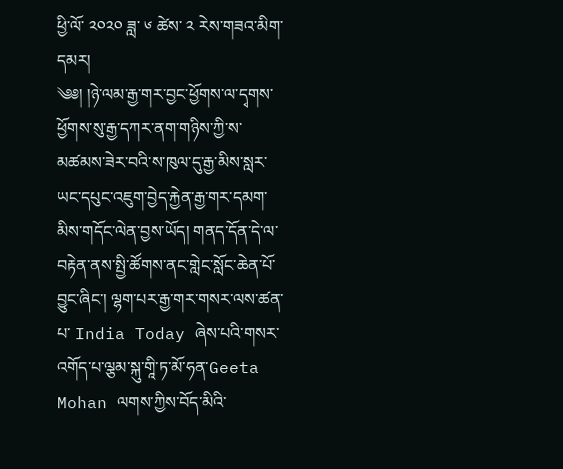ཕྱི་ལོ་ ༢༠༢༠ ཟླ་ ༦ ཚེས་ ༢ རེས་གཟའ་མིག་དམར།
༄༅། །ཉེ་ལམ་རྒྱ་གར་བྱང་ཕྱོགས་ལ་དྭགས་ཕྱོགས་སུ་རྒྱ་དཀར་ནག་གཉིས་ཀྱི་ས་མཚམས་ཟེར་བའི་ས་ཁུལ་དུ་རྒྱ་མིས་སླར་ཡང་དཔུང་འཇུག་བྱེད་རྐྱེན་རྒྱ་གར་དམག་མིས་གདོང་ལེན་བྱས་ཡོད། གནད་དོན་དེ་ལ་བརྟེན་ནས་སྤྱི་ཚོགས་ནང་གླེང་སློང་ཆེན་པོ་བྱུང་ཞིང་། ལྷག་པར་རྒྱ་གར་གསར་ལས་ཚན་པ་ India Today ཞེས་པའི་གསར་འགོད་པ་ལྕམ་སྐུ་གཱི་ཏ་མོ་ཧན་Geeta Mohan ལགས་ཀྱིས་བོད་མིའི་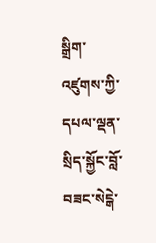སྒྲིག་འཛུགས་ཀྱི་དཔལ་ལྡན་སྲིད་སྐྱོང་བློ་བཟང་སེངྒེ་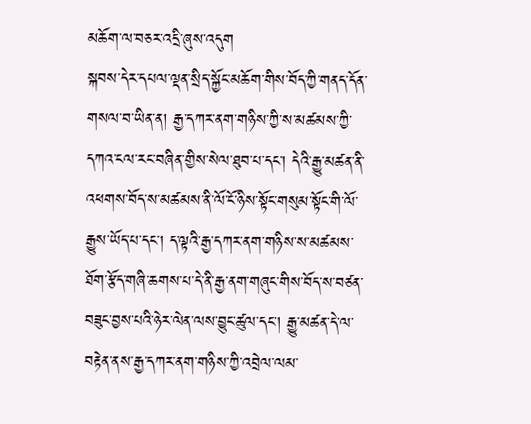མཆོག་ལ་བཅར་འདྲི་ཞུས་འདུག
སྐབས་དེར་དཔལ་ལྡན་སྲིད་སྐྱོང་མཆོག་གིས་བོད་ཀྱི་གནད་དོན་གསལ་བ་ཡིན་ན། རྒྱ་དཀར་ནག་གཉིས་ཀྱི་ས་མཚམས་ཀྱི་དཀའ་ངལ་རང་བཞིན་གྱིས་སེལ་ཐུབ་པ་དང་། དེའི་རྒྱུ་མཚན་ནི་འཕགས་བོད་ས་མཚམས་ནི་ལོ་ངོ་ཉིས་སྟོང་གསུམ་སྟོང་གི་ལོ་རྒྱུས་ཡོད་པ་དང་། ད་ལྟའི་རྒྱ་དཀར་ནག་གཉིས་ས་མཚམས་ཐོག་རྩོད་གཞི་ཆགས་པ་དེ་ནི་རྒྱ་ནག་གཞུང་གིས་བོད་ས་བཙན་བཟུང་བྱས་པའི་ཉེར་ལེན་ལས་བྱུང་ཚུལ་དང་། རྒྱུ་མཚན་དེ་ལ་བརྟེན་ནས་རྒྱ་དཀར་ནག་གཉིས་ཀྱི་འབྲེལ་ལམ་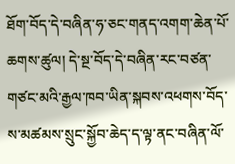ཐོག་བོད་དེ་བཞིན་ཧ་ཅང་གནད་འགག་ཆེན་པོ་ཆགས་ཚུལ། དེ་སྔ་བོད་དེ་བཞིན་རང་བཙན་གཙང་མའི་རྒྱལ་ཁབ་ཡིན་སྐབས་འཕགས་བོད་ས་མཚམས་སྲུང་སྐྱོབ་ཆེད་ད་ལྟ་ནང་བཞིན་ལོ་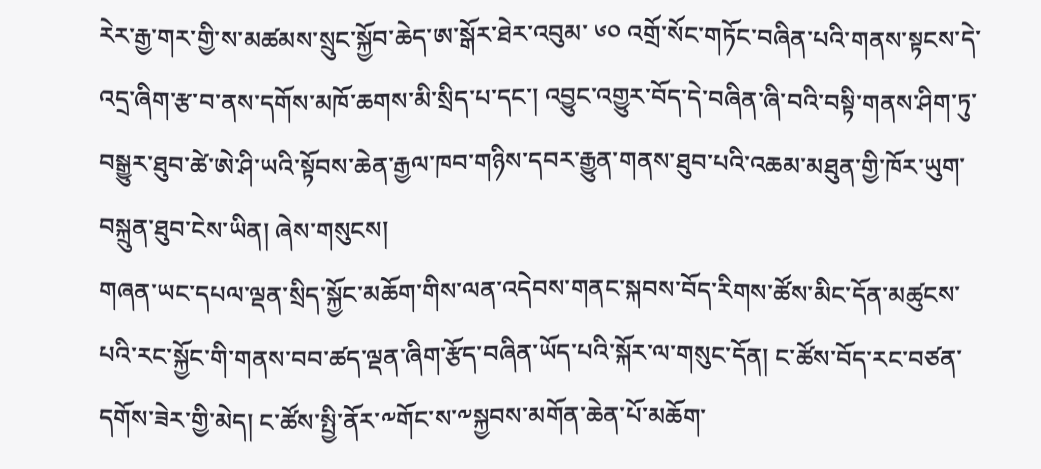རེར་རྒྱ་གར་གྱི་ས་མཚམས་སྲུང་སྐྱོབ་ཆེད་ཨ་སྒོར་ཐེར་འབུམ་ ༦༠ འགྲོ་སོང་གཏོང་བཞིན་པའི་གནས་སྟངས་དེ་འདྲ་ཞིག་རྩ་བ་ནས་དགོས་མཁོ་ཆགས་མི་སྲིད་པ་དང་། འབྱུང་འགྱུར་བོད་དེ་བཞིན་ཞི་བའི་བསྟི་གནས་ཤིག་ཏུ་བསྒྱུར་ཐུབ་ཚེ་ཨེ་ཤི་ཡའི་སྟོབས་ཆེན་རྒྱལ་ཁབ་གཉིས་དབར་རྒྱུན་གནས་ཐུབ་པའི་འཆམ་མཐུན་གྱི་ཁོར་ཡུག་བསྐྲུན་ཐུབ་ངེས་ཡིན། ཞེས་གསུངས།
གཞན་ཡང་དཔལ་ལྡན་སྲིད་སྐྱོང་མཆོག་གིས་ལན་འདེབས་གནང་སྐབས་བོད་རིགས་ཚོས་མིང་དོན་མཚུངས་པའི་རང་སྐྱོང་གི་གནས་བབ་ཚད་ལྡན་ཞིག་རྩོད་བཞིན་ཡོད་པའི་སྐོར་ལ་གསུང་དོན། ང་ཚོས་བོད་རང་བཙན་དགོས་ཟེར་གྱི་མེད། ང་ཚོས་སྤྱི་ནོར་༸གོང་ས་༸སྐྱབས་མགོན་ཆེན་པོ་མཆོག་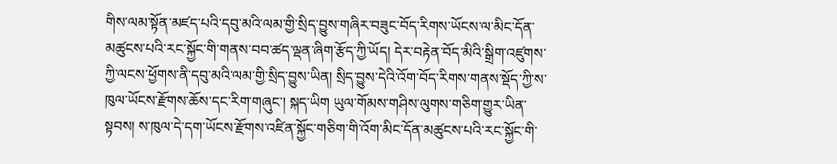གིས་ལམ་སྟོན་མཛད་པའི་དབུ་མའི་ལམ་གྱི་སྲིད་བྱུས་གཞིར་བཟུང་བོད་རིགས་ཡོངས་ལ་མིང་དོན་མཚུངས་པའི་རང་སྐྱོང་གི་གནས་བབ་ཚད་ལྡན་ཞིག་རྩོད་ཀྱི་ཡོད། དེར་བརྟེན་བོད་མིའི་སྒྲིག་འཛུགས་ཀྱི་ལངས་ཕྱོགས་ནི་དབུ་མའི་ལམ་གྱི་སྲིད་བྱུས་ཡིན། སྲིད་བྱུས་དེའི་འོག་བོད་རིགས་གནས་སྡོད་ཀྱི་ས་ཁུལ་ཡོངས་རྫོགས་ཆོས་དང་རིག་གཞུང་། སྐད་ཡིག ཡུལ་གོམས་གཤིས་ལུགས་གཅིག་གྱུར་ཡིན་སྟབས། ས་ཁུལ་དེ་དག་ཡོངས་རྫོགས་འཛིན་སྐྱོང་གཅིག་གི་འོག་མིང་དོན་མཚུངས་པའི་རང་སྐྱོང་གི་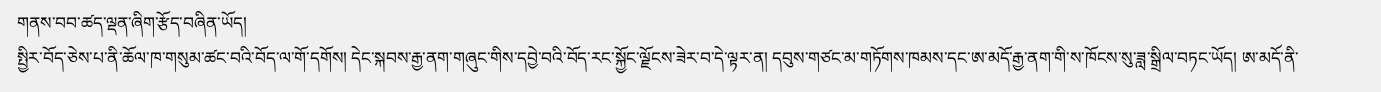གནས་བབ་ཚད་ལྡན་ཞིག་རྩོད་བཞིན་ཡོད།
སྤྱིར་བོད་ཅེས་པ་ནི་ཆོལ་ཁ་གསུམ་ཚང་བའི་བོད་ལ་གོ་དགོས། དེང་སྐབས་རྒྱ་ནག་གཞུང་གིས་དབྱེ་བའི་བོད་རང་སྐྱོང་ལྗོངས་ཟེར་བ་དེ་ལྟར་ན། དབུས་གཙང་མ་གཏོགས་ཁམས་དང་ཨ་མདོ་རྒྱ་ནག་གི་ས་ཁོངས་སུ་ཟླ་སྒྲིལ་བཏང་ཡོད། ཨ་མདོ་ནི་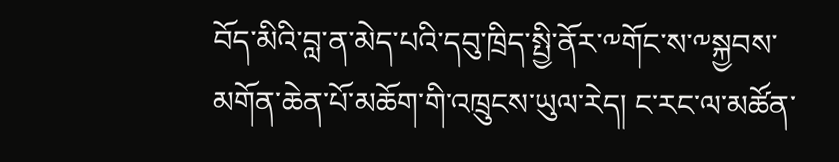བོད་མིའི་བླ་ན་མེད་པའི་དབུ་ཁྲིད་སྤྱི་ནོར་༸གོང་ས་༸སྐྱབས་མགོན་ཆེན་པོ་མཆོག་གི་འཁྲུངས་ཡུལ་རེད། ང་རང་ལ་མཚོན་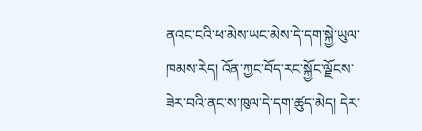ནའང་ངའི་ཕ་མེས་ཡང་མེས་དེ་དག་སྐྱེ་ཡུལ་ཁམས་རེད། འོན་ཀྱང་བོད་རང་སྐྱོང་ལྗོངས་ཟེར་བའི་ནང་ས་ཁུལ་དེ་དག་ཚུད་མེད། དེར་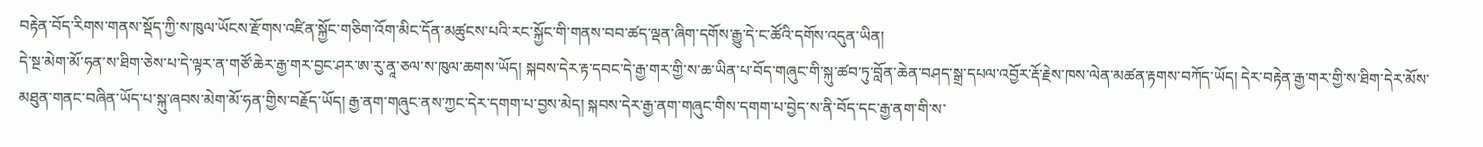བརྟེན་བོད་རིགས་གནས་སྡོད་ཀྱི་ས་ཁུལ་ཡོངས་རྫོགས་འཛིན་སྐྱོང་གཅིག་འོག་མིང་དོན་མཚུངས་པའི་རང་སྐྱོང་གི་གནས་བབ་ཚད་ལྡན་ཞིག་དགོས་རྒྱུ་དེ་ང་ཚོའི་དགོས་འདུན་ཡིན།
དེ་སྔ་མེག་མོ་ཧན་ས་ཐིག་ཅེས་པ་དེ་ལྟར་ན་གཙོ་ཆེར་རྒྱ་གར་བྱང་ཤར་ཨ་རུ་ནཱ་ཅལ་ས་ཁུལ་ཆགས་ཡོད། སྐབས་དེར་རྟ་དབང་དེ་རྒྱ་གར་གྱི་ས་ཆ་ཡིན་པ་བོད་གཞུང་གི་སྐུ་ཚབ་ཏུ་བློན་ཆེན་བཤད་སྒྲ་དཔལ་འབྱོར་རྡོ་རྗེས་ཁས་ལེན་མཚན་རྟགས་བཀོད་ཡོད། དེར་བརྟེན་རྒྱ་གར་གྱི་ས་ཐིག་དེར་མོས་མཐུན་གནང་བཞིན་ཡོད་པ་སྐུ་ཞབས་མེག་མོ་ཧན་གྱིས་བརྗོད་ཡོད། རྒྱ་ནག་གཞུང་ནས་ཀྱང་དེར་དགག་པ་བྱས་མེད། སྐབས་དེར་རྒྱ་ནག་གཞུང་གིས་དགག་པ་བྱེད་ས་ནི་བོད་དང་རྒྱ་ནག་གི་ས་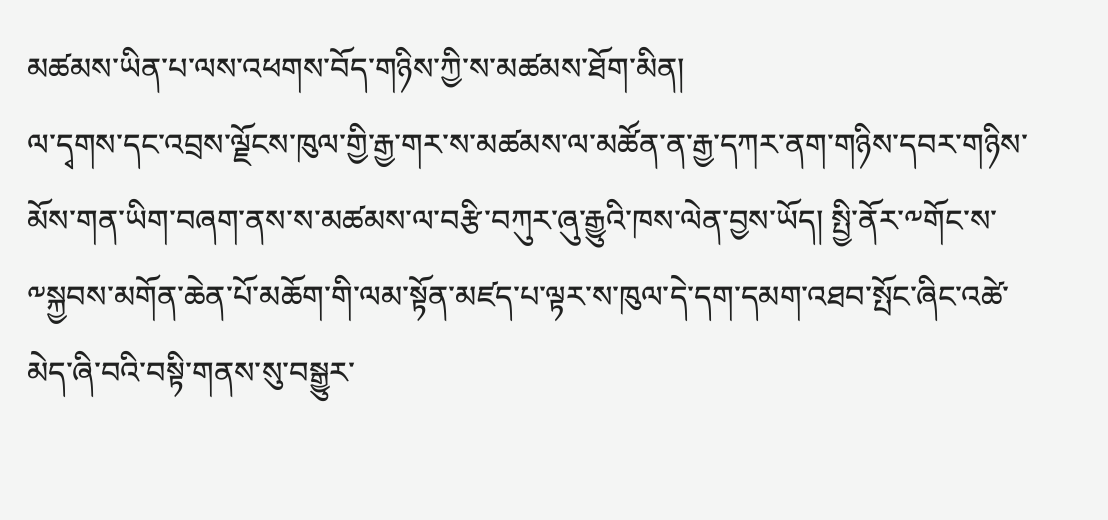མཚམས་ཡིན་པ་ལས་འཕགས་བོད་གཉིས་ཀྱི་ས་མཚམས་ཐོག་མིན།
ལ་དྭགས་དང་འབྲས་ལྗོངས་ཁུལ་གྱི་རྒྱ་གར་ས་མཚམས་ལ་མཚོན་ན་རྒྱ་དཀར་ནག་གཉིས་དབར་གཉིས་མོས་གན་ཡིག་བཞག་ནས་ས་མཚམས་ལ་བརྩི་བཀུར་ཞུ་རྒྱུའི་ཁས་ལེན་བྱས་ཡོད། སྤྱི་ནོར་༸གོང་ས་༸སྐྱབས་མགོན་ཆེན་པོ་མཆོག་གི་ལམ་སྟོན་མཛད་པ་ལྟར་ས་ཁུལ་དེ་དག་དམག་འཐབ་སྤོང་ཞིང་འཚེ་མེད་ཞི་བའི་བསྟི་གནས་སུ་བསྒྱུར་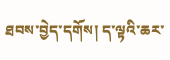ཐབས་བྱེད་དགོས། ད་ལྟའི་ཆར་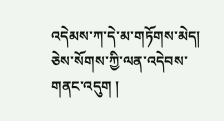འདེམས་ཀ་དེ་མ་གཏོགས་མེད། ཅེས་སོགས་ཀྱི་ལན་འདེབས་གནང་འདུག །